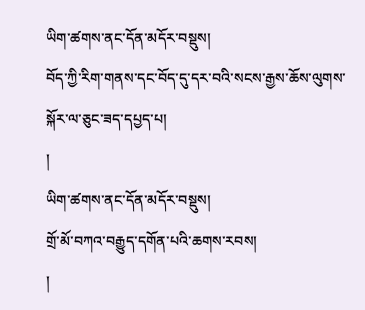ཡིག་ཚགས་ནང་དོན་མདོར་བསྡུས།
བོད་ཀྱི་རིག་གནས་དང་བོད་དུ་དར་བའི་སངས་རྒྱས་ཆོས་ལུགས་སྐོར་ལ་ཅུང་ཟད་དཔྱད་པ།
།
ཡིག་ཚགས་ནང་དོན་མདོར་བསྡུས།
གྲོ་མོ་བཀའ་བརྒྱུད་དགོན་པའི་ཆགས་རབས།
།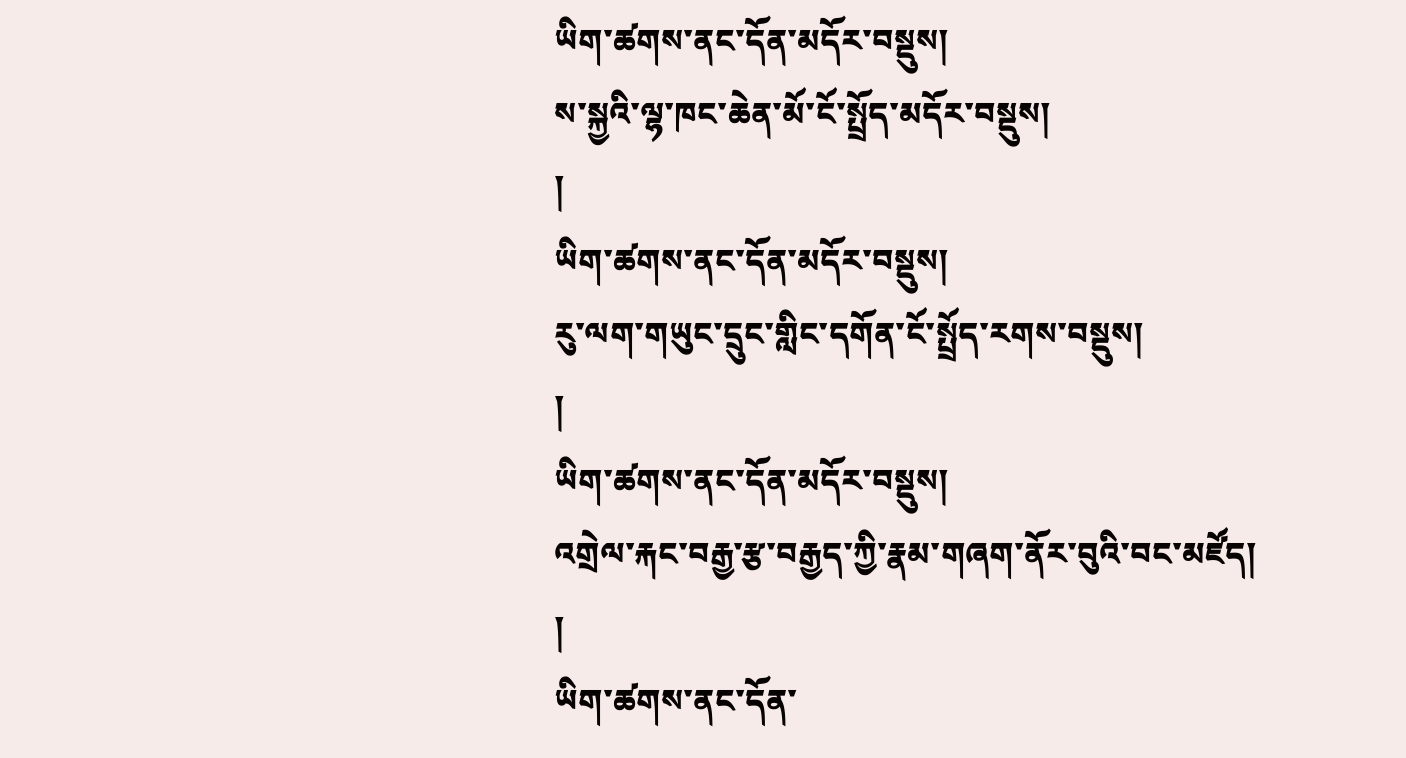ཡིག་ཚགས་ནང་དོན་མདོར་བསྡུས།
ས་སྐྱའི་ལྷ་ཁང་ཆེན་མོ་ངོ་སྤྲོད་མདོར་བསྡུས།
།
ཡིག་ཚགས་ནང་དོན་མདོར་བསྡུས།
རུ་ལག་གཡུང་དྲུང་གླིང་དགོན་ངོ་སྤྲོད་རགས་བསྡུས།
།
ཡིག་ཚགས་ནང་དོན་མདོར་བསྡུས།
འགྲེལ་རྐང་བརྒྱ་རྩ་བརྒྱད་ཀྱི་རྣམ་གཞག་ནོར་བུའི་བང་མཛོད།
།
ཡིག་ཚགས་ནང་དོན་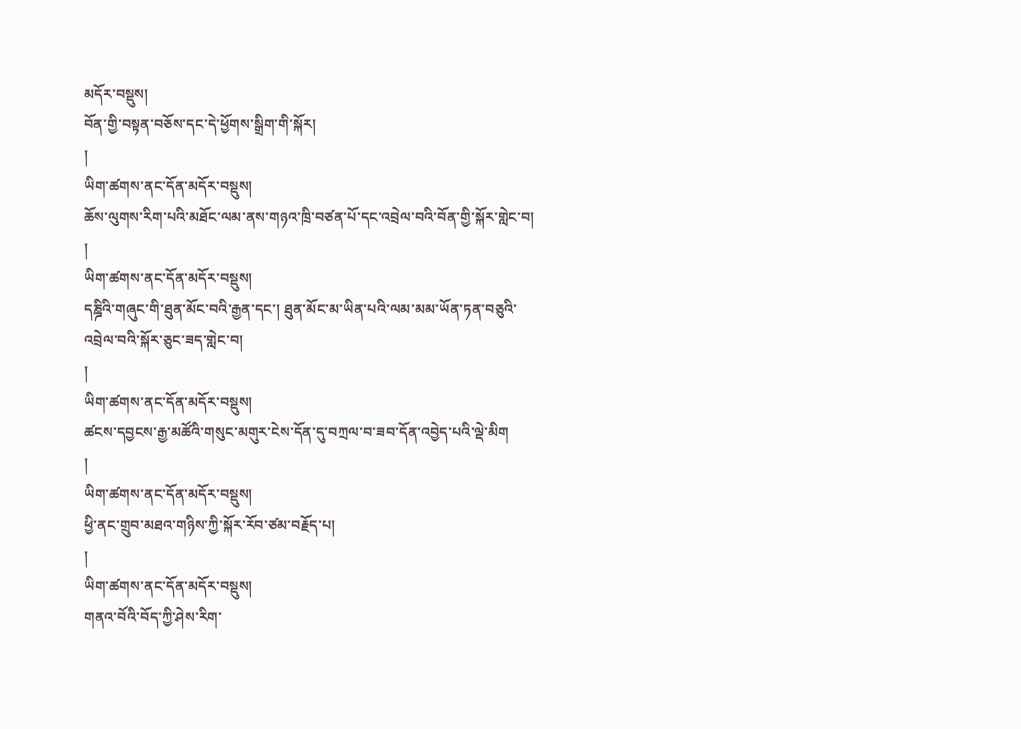མདོར་བསྡུས།
བོན་གྱི་བསྟན་བཅོས་དང་དེ་ཕྱོགས་སྒྲིག་གི་སྐོར།
།
ཡིག་ཚགས་ནང་དོན་མདོར་བསྡུས།
ཆོས་ལུགས་རིག་པའི་མཐོང་ལམ་ནས་གཉའ་ཁྲི་བཙན་པོ་དང་འབྲེལ་བའི་བོན་གྱི་སྐོར་གླེང་བ།
།
ཡིག་ཚགས་ནང་དོན་མདོར་བསྡུས།
དཎྜིའི་གཞུང་གི་ཐུན་མོང་བའི་རྒྱན་དང་། ཐུན་མོང་མ་ཡིན་པའི་ལམ་མམ་ཡོན་ཏན་བཅུའི་འབྲེལ་བའི་སྐོར་ཅུང་ཟད་གླེང་བ།
།
ཡིག་ཚགས་ནང་དོན་མདོར་བསྡུས།
ཚངས་དབྱངས་རྒྱ་མཚོའི་གསུང་མགུར་ངེས་དོན་དུ་བཀྲལ་བ་ཟབ་དོན་འབྱེད་པའི་ལྡེ་མིག
།
ཡིག་ཚགས་ནང་དོན་མདོར་བསྡུས།
ཕྱི་ནང་གྲུབ་མཐའ་གཉིས་ཀྱི་སྐོར་རོབ་ཙམ་བརྗོད་པ།
།
ཡིག་ཚགས་ནང་དོན་མདོར་བསྡུས།
གནའ་བོའི་བོད་ཀྱི་ཤེས་རིག་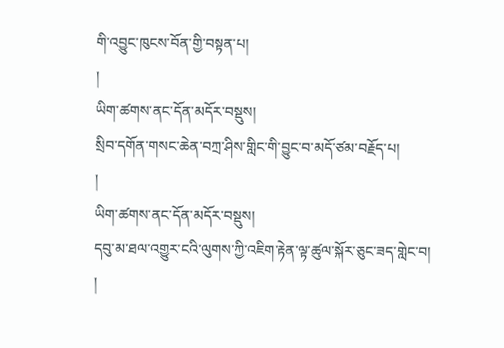གི་འབྱུང་ཁུངས་བོན་གྱི་བསྟན་པ།
།
ཡིག་ཚགས་ནང་དོན་མདོར་བསྡུས།
སྲིབ་དགོན་གསང་ཆེན་བཀྲ་ཤིས་གླིང་གི་བྱུང་བ་མདོ་ཙམ་བརྗོད་པ།
།
ཡིག་ཚགས་ནང་དོན་མདོར་བསྡུས།
དབུ་མ་ཐལ་འགྱུར་ངའི་ལུགས་ཀྱི་འཇིག་རྟེན་ལྟ་ཚུལ་སྐོར་ཅུང་ཟད་གླེང་བ།
།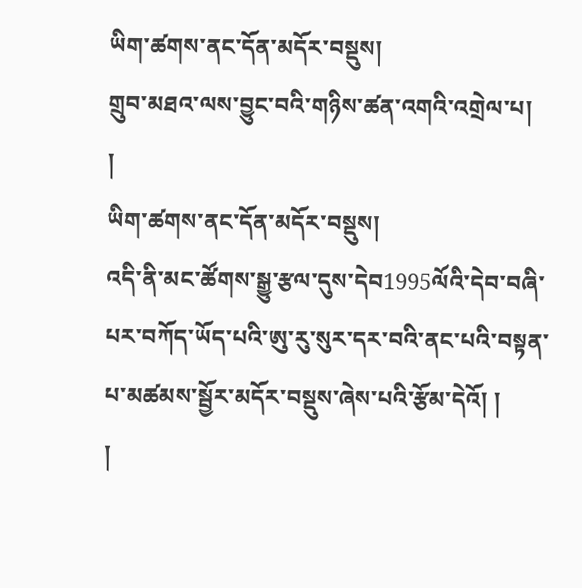ཡིག་ཚགས་ནང་དོན་མདོར་བསྡུས།
གྲུབ་མཐའ་ལས་བྱུང་བའི་གཉིས་ཚན་འགའི་འགྲེལ་པ།
།
ཡིག་ཚགས་ནང་དོན་མདོར་བསྡུས།
འདི་ནི་མང་ཚོགས་སྒྱུ་རྩལ་དུས་དེབ1995ལོའི་དེབ་བཞི་པར་བཀོད་ཡོད་པའི་ཨུ་རུ་སུར་དར་བའི་ནང་པའི་བསྟན་པ་མཚམས་སྦྱོར་མདོར་བསྡུས་ཞེས་པའི་རྩོམ་དེའོ། །
།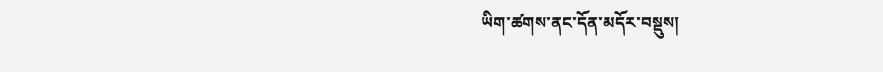ཡིག་ཚགས་ནང་དོན་མདོར་བསྡུས།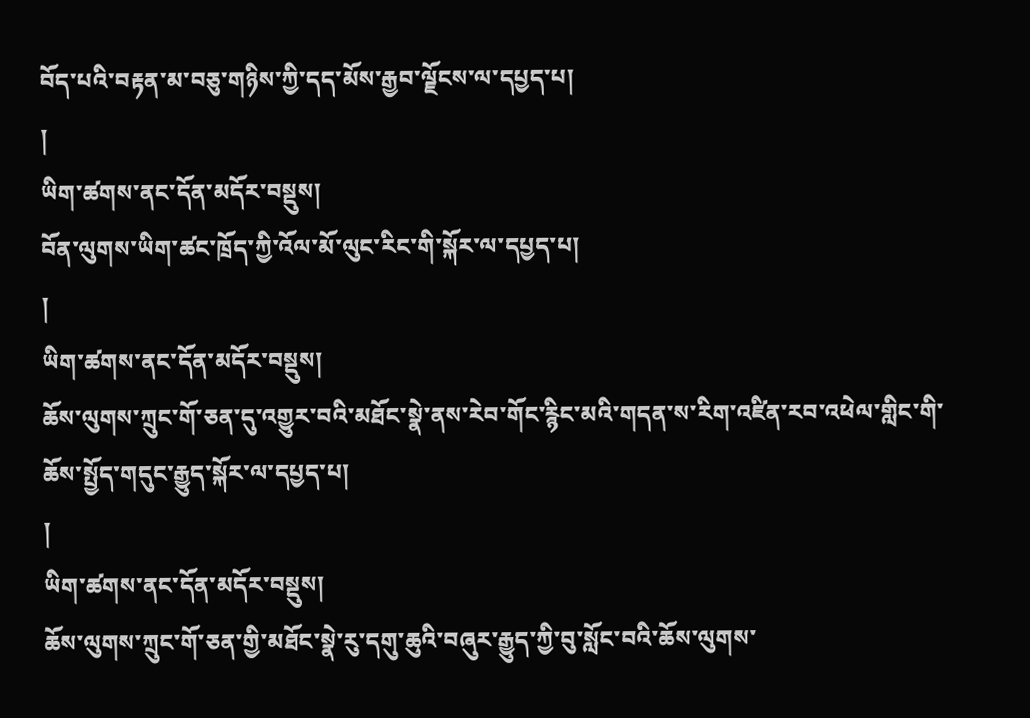བོད་པའི་བརྟན་མ་བཅུ་གཉིས་ཀྱི་དད་མོས་རྒྱབ་ལྗོངས་ལ་དཔྱད་པ།
།
ཡིག་ཚགས་ནང་དོན་མདོར་བསྡུས།
བོན་ལུགས་ཡིག་ཚང་ཁྲོད་ཀྱི་འོལ་མོ་ལུང་རིང་གི་སྐོར་ལ་དཔྱད་པ།
།
ཡིག་ཚགས་ནང་དོན་མདོར་བསྡུས།
ཆོས་ལུགས་ཀྲུང་གོ་ཅན་དུ་འགྱུར་བའི་མཐོང་སྣེ་ནས་རེབ་གོང་རྙིང་མའི་གདན་ས་རིག་འཛིན་རབ་འཕེལ་གླིང་གི་ཆོས་སྤྱོད་གདུང་རྒྱུད་སྐོར་ལ་དཔྱད་པ།
།
ཡིག་ཚགས་ནང་དོན་མདོར་བསྡུས།
ཆོས་ལུགས་ཀྲུང་གོ་ཅན་གྱི་མཐོང་སྣེ་རུ་དགུ་ཆུའི་བཞུར་རྒྱུད་ཀྱི་བུ་སློང་བའི་ཆོས་ལུགས་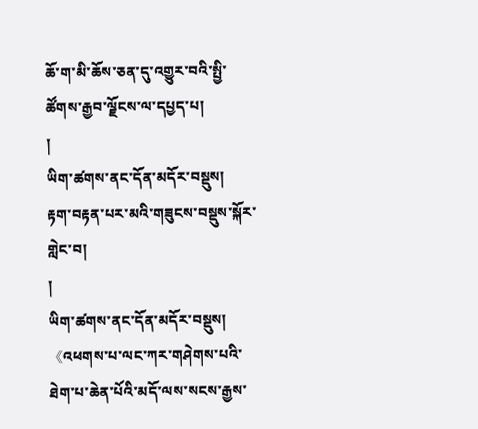ཆོ་ག་མི་ཆོས་ཅན་དུ་འགྱུར་བའི་སྤྱི་ཚོགས་རྒྱབ་ལྗོངས་ལ་དཔྱད་པ།
།
ཡིག་ཚགས་ནང་དོན་མདོར་བསྡུས།
རྟག་བརྟན་པར་མའི་གཟུངས་བསྡུས་སྐོར་གླེང་བ།
།
ཡིག་ཚགས་ནང་དོན་མདོར་བསྡུས།
《འཕགས་པ་ལང་ཀར་གཤེགས་པའི་ཐེག་པ་ཆེན་པོའི་མདོ་ལས་སངས་རྒྱས་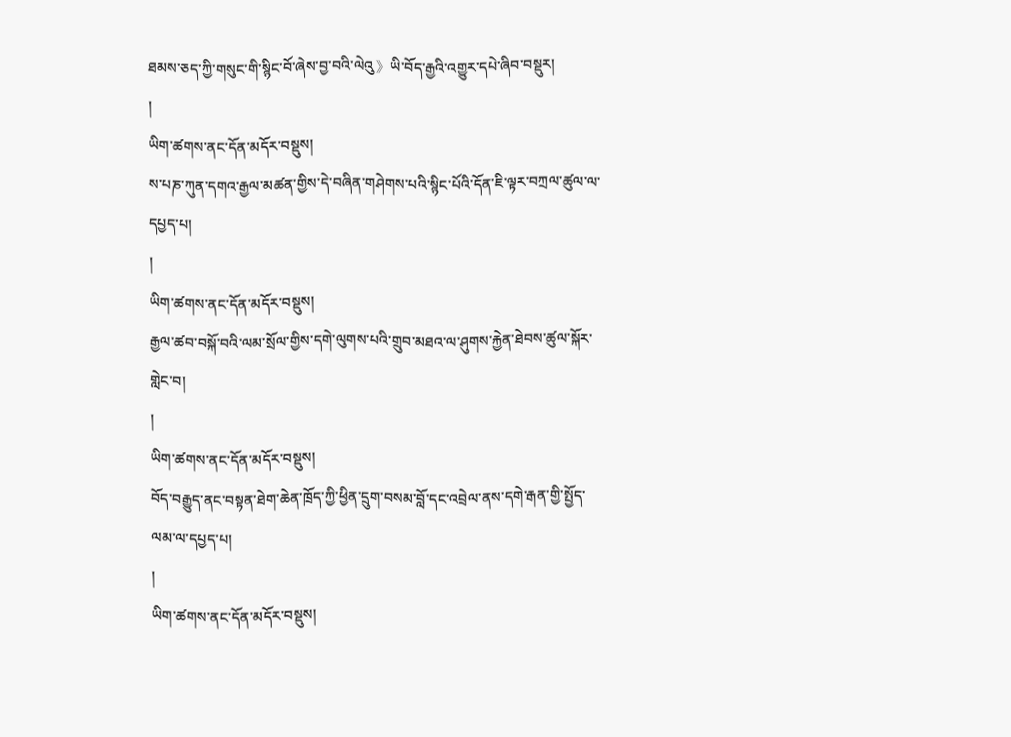ཐམས་ཅད་ཀྱི་གསུང་གི་སྙིང་བོ་ཞེས་བྱ་བའི་ལེའུ》ཡི་བོད་རྒྱའི་འགྱུར་དཔེ་ཞིབ་བསྡུར།
།
ཡིག་ཚགས་ནང་དོན་མདོར་བསྡུས།
ས་པཎ་ཀུན་དགའ་རྒྱལ་མཚན་གྱིས་དེ་བཞིན་གཤེགས་པའི་སྙིང་པོའི་དོན་ཇི་ལྟར་བཀྲལ་ཚུལ་ལ་དཔྱད་པ།
།
ཡིག་ཚགས་ནང་དོན་མདོར་བསྡུས།
རྒྱལ་ཚབ་བསྐོ་བའི་ལམ་སྲོལ་གྱིས་དགེ་ལུགས་པའི་གྲུབ་མཐའ་ལ་ཤུགས་རྐྱེན་ཐེབས་ཚུལ་སྐོར་གླེང་བ།
།
ཡིག་ཚགས་ནང་དོན་མདོར་བསྡུས།
བོད་བརྒྱུད་ནང་བསྟན་ཐེག་ཆེན་ཁྲོད་ཀྱི་ཕྱིན་དྲུག་བསམ་བློ་དང་འབྲེལ་ནས་དགེ་རྒན་གྱི་སྤྱོད་ལམ་ལ་དཔྱད་པ།
།
ཡིག་ཚགས་ནང་དོན་མདོར་བསྡུས།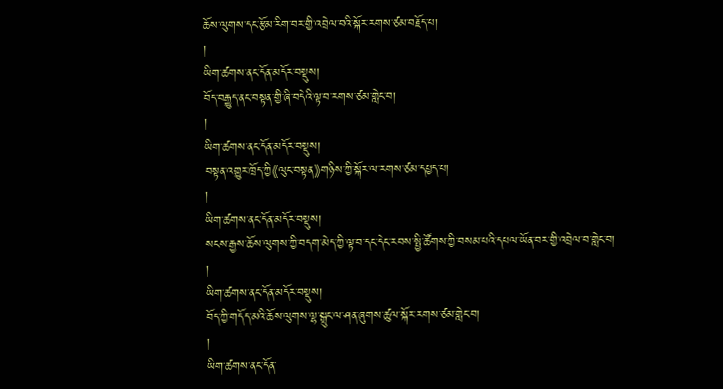ཆོས་ལུགས་དང་རྩོམ་རིག་བར་གྱི་འབྲེལ་བའི་སྐོར་རགས་ཙམ་བརྗོད་པ།
།
ཡིག་ཚགས་ནང་དོན་མདོར་བསྡུས།
བོད་བརྒྱུད་ནང་བསྟན་གྱི་ཞི་བདེའི་ལྟ་བ་རགས་ཙམ་གླེང་བ།
།
ཡིག་ཚགས་ནང་དོན་མདོར་བསྡུས།
བསྟན་འགྱུར་ཁྲོད་ཀྱི《ལུང་བསྟན》གཉིས་ཀྱི་སྐོར་ལ་རགས་ཙམ་དཔྱད་པ།
།
ཡིག་ཚགས་ནང་དོན་མདོར་བསྡུས།
སངས་རྒྱས་ཆོས་ལུགས་ཀྱི་བདག་མེད་ཀྱི་ལྟ་བ་དང་དེང་རབས་སྤྱི་ཚོགས་ཀྱི་བསམ་པའི་དཔལ་ཡོན་བར་གྱི་འབྲེལ་བ་གླེང་བ།
།
ཡིག་ཚགས་ནང་དོན་མདོར་བསྡུས།
བོད་ཀྱི་གདོད་མའི་ཆོས་ལུགས་ལྷ་སྒྲུང་ལ་ཤན་ཞུགས་ཚུལ་སྐོར་རགས་ཙམ་གླེང་བ།
།
ཡིག་ཚགས་ནང་དོན་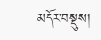མདོར་བསྡུས།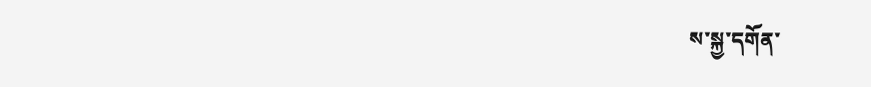ས་སྐྱ་དགོན་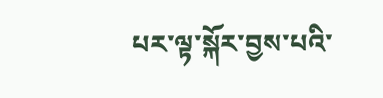པར་ལྟ་སྐོར་བྱས་པའི་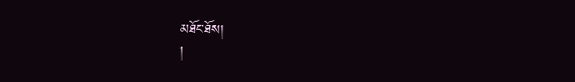མཐོང་ཐོས།
།